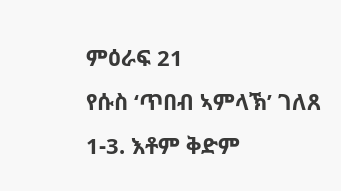ምዕራፍ 21
የሱስ ‘ጥበብ ኣምላኽ’ ገለጸ
1-3. እቶም ቅድም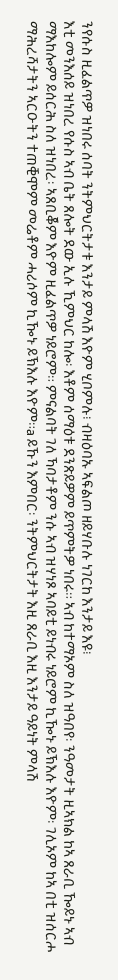ንየሱስ ዚፈልጥዎ ዝነበሩ ሰባት ንትምህርትታቱ እንታይ ምላሽ እዮም ሂቦምሉ፧ ብዛዕባኡ ኣፍልጦ ዘይሃቡሉ ነገርከ እንታይ እዩ፧
እቲ መንእሰይ ዝነበረ የሱስ ኣብ ቤት ጸሎት ደው ኢሉ ኺምህር ከሎ፡ እቶም ሰማዕቱ ደንጽይዎም ይጥምትዎ ነበሩ። ኣብ ከተማኦም ስለ ዝዓበየ፡ ንዓመታት ዚኣክል ከኣ ጸራቢ ዀይኑ ኣብ ማእከሎም ይሰርሕ ስለ ዝነበረ፡ ኣጸቢቖም እዮም ዚፈልጥዎ ነይሮም። ምናልባት ገለ ኻባታቶም ንሱ ኣብ ዝሃነጾ ኣባይቲ ይነብሩ ነይሮም ኪዀኑ ይኽእሉ እዮም፡ ገሊኦም ከኣ በቲ ዝሰርሖ ማሕረሻታትን ኣርዑትን ተጠቒሞም መሬቶም ሓሪሶም ኪዀኑ ይኽእሉ እዮም።a ይኹን እምበር፡ ንትምህርትታት እዚ ጸራቢ እዚ እንታይ ዓይነት ምላሽ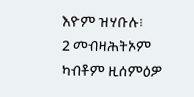እዮም ዝሃቡሉ፧
2 መብዛሕትኦም ካብቶም ዚሰምዕዎ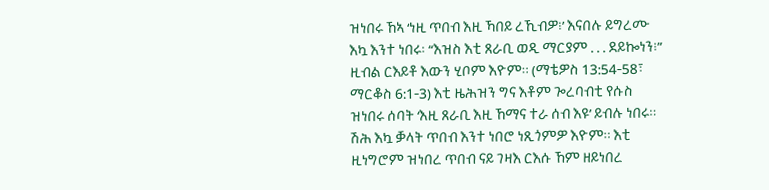ዝነበሩ ኸኣ ‘ነዚ ጥበብ እዚ ኻበይ ረኺብዎ፧’ እናበሉ ይግረሙ እኳ እንተ ነበሩ፡ “እዝስ እቲ ጸራቢ ወዲ ማርያም . . . ደይኰነን፧” ዚብል ርእይቶ እውን ሂቦም እዮም። (ማቴዎስ 13:54-58፣ ማርቆስ 6:1-3) እቲ ዜሕዝን ግና እቶም ጐረባብቲ የሱስ ዝነበሩ ሰባት ‘እዚ ጸራቢ እዚ ኸማና ተራ ሰብ እዩ’ ይብሉ ነበሩ። ሽሕ እኳ ቓላት ጥበብ እንተ ነበሮ ነጺጎምዎ እዮም። እቲ ዚነግሮም ዝነበረ ጥበብ ናይ ገዛእ ርእሱ ኸም ዘይነበረ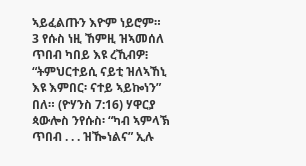ኣይፈልጡን እዮም ነይሮም።
3 የሱስ ነዚ ኸምዚ ዝኣመሰለ ጥበብ ካበይ እዩ ረኺብዎ፧ “ትምህርተይሲ ናይቲ ዝለኣኸኒ እዩ እምበር፡ ናተይ ኣይኰነን” በለ። (ዮሃንስ 7:16) ሃዋርያ ጳውሎስ ንየሱስ፡ “ካብ ኣምላኽ ጥበብ . . . ዝዀነልና” ኢሉ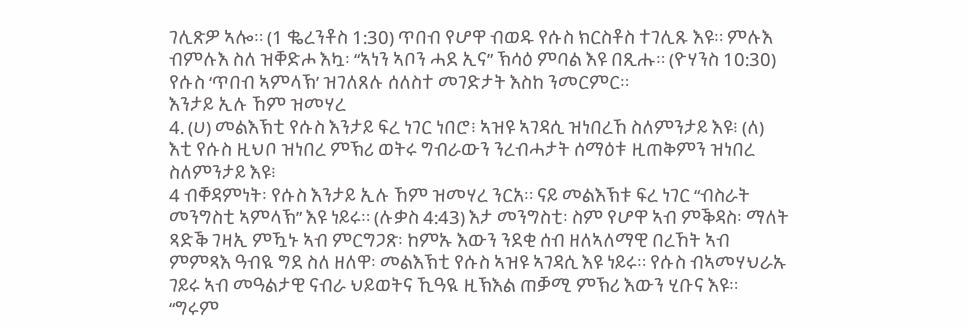ገሊጽዎ ኣሎ። (1 ቈረንቶስ 1:30) ጥበብ የሆዋ ብወዱ የሱስ ክርስቶስ ተገሊጹ እዩ። ምሉእ ብምሉእ ስለ ዝቐድሖ እኳ፡ “ኣነን ኣቦን ሓደ ኢና” ኽሳዕ ምባል እዩ በጺሑ። (ዮሃንስ 10:30) የሱስ ‘ጥበብ ኣምላኽ’ ዝገለጸሉ ሰለስተ መገድታት እስከ ንመርምር።
እንታይ ኢሉ ኸም ዝመሃረ
4. (ሀ) መልእኽቲ የሱስ እንታይ ፍረ ነገር ነበሮ፧ ኣዝዩ ኣገዳሲ ዝነበረኸ ስለምንታይ እዩ፧ (ለ) እቲ የሱስ ዚህቦ ዝነበረ ምኽሪ ወትሩ ግብራውን ንረብሓታት ሰማዕቱ ዚጠቅምን ዝነበረ ስለምንታይ እዩ፧
4 ብቐዳምነት፡ የሱስ እንታይ ኢሉ ኸም ዝመሃረ ንርአ። ናይ መልእኽቱ ፍረ ነገር “ብስራት መንግስቲ ኣምላኽ” እዩ ነይሩ። (ሉቃስ 4:43) እታ መንግስቲ፡ ስም የሆዋ ኣብ ምቕዳስ፡ ማለት ጻድቕ ገዛኢ ምዃኑ ኣብ ምርግጋጽ፡ ከምኡ እውን ንደቂ ሰብ ዘለኣለማዊ በረኸት ኣብ ምምጻእ ዓብዪ ግደ ስለ ዘለዋ፡ መልእኽቲ የሱስ ኣዝዩ ኣገዳሲ እዩ ነይሩ። የሱስ ብኣመሃህራኡ ገይሩ ኣብ መዓልታዊ ናብራ ህይወትና ኺዓዪ ዚኽእል ጠቓሚ ምኽሪ እውን ሂቡና እዩ። “ግሩም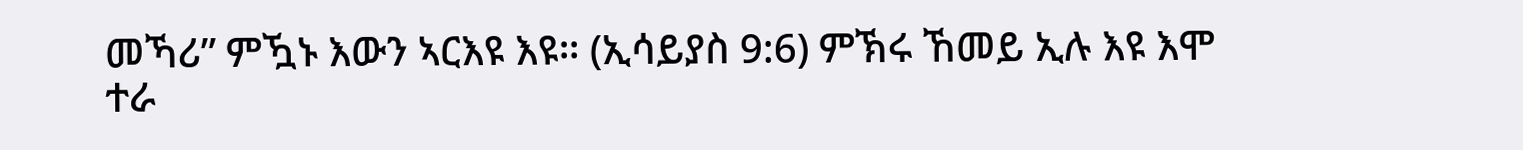መኻሪ” ምዃኑ እውን ኣርእዩ እዩ። (ኢሳይያስ 9:6) ምኽሩ ኸመይ ኢሉ እዩ እሞ ተራ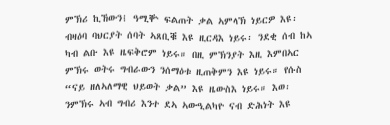ምኽሪ ኪኸውን፧ ዓሚቝ ፍልጠት ቃል ኣምላኽ ነይርዎ እዩ፡ ብዛዕባ ባህርያት ሰባት ኣጸቢቑ እዩ ዚርዳእ ነይሩ፡ ንደቂ ሰብ ከኣ ካብ ልቡ እዩ ዜፍቅሮም ነይሩ። በዚ ምኽንያት እዚ እምበኣር ምኽሩ ወትሩ ግብራውን ንሰማዕቱ ዚጠቅምን እዩ ነይሩ። የሱስ “ናይ ዘለኣለማዊ ህይወት ቃል” እዩ ዜውስእ ነይሩ። እወ፡ ንምኽሩ ኣብ ግብሪ እንተ ደኣ ኣውዒልካዮ ናብ ድሕነት እዩ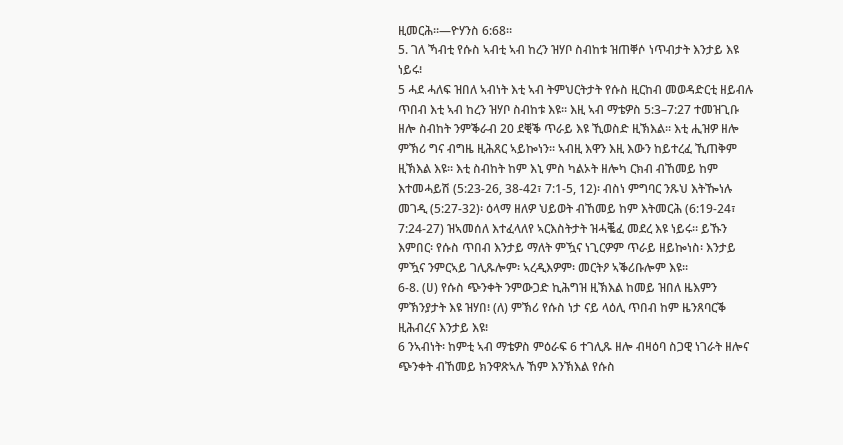ዚመርሕ።—ዮሃንስ 6:68።
5. ገለ ኻብቲ የሱስ ኣብቲ ኣብ ከረን ዝሃቦ ስብከቱ ዝጠቐሶ ነጥብታት እንታይ እዩ ነይሩ፧
5 ሓደ ሓለፍ ዝበለ ኣብነት እቲ ኣብ ትምህርትታት የሱስ ዚርከብ መወዳድርቲ ዘይብሉ ጥበብ እቲ ኣብ ከረን ዝሃቦ ስብከቱ እዩ። እዚ ኣብ ማቴዎስ 5:3–7:27 ተመዝጊቡ ዘሎ ስብከት ንምቕራብ 20 ደቒቕ ጥራይ እዩ ኺወስድ ዚኽእል። እቲ ሒዝዎ ዘሎ ምኽሪ ግና ብግዜ ዚሕጸር ኣይኰነን። ኣብዚ እዋን እዚ እውን ከይተረፈ ኺጠቅም ዚኽእል እዩ። እቲ ስብከት ከም እኒ ምስ ካልኦት ዘሎካ ርክብ ብኸመይ ከም እተመሓይሽ (5:23-26, 38-42፣ 7:1-5, 12)፡ ብስነ ምግባር ንጹህ እትዀነሉ መገዲ (5:27-32)፡ ዕላማ ዘለዎ ህይወት ብኸመይ ከም እትመርሕ (6:19-24፣ 7:24-27) ዝኣመሰለ እተፈላለየ ኣርእስትታት ዝሓቘፈ መደረ እዩ ነይሩ። ይኹን እምበር፡ የሱስ ጥበብ እንታይ ማለት ምዃና ነጊርዎም ጥራይ ዘይኰነስ፡ እንታይ ምዃና ንምርኣይ ገሊጹሎም፡ ኣረዲእዎም፡ መርትዖ ኣቕሪቡሎም እዩ።
6-8. (ሀ) የሱስ ጭንቀት ንምውጋድ ኪሕግዝ ዚኽእል ከመይ ዝበለ ዜእምን ምኽንያታት እዩ ዝሃበ፧ (ለ) ምኽሪ የሱስ ነታ ናይ ላዕሊ ጥበብ ከም ዜንጸባርቕ ዚሕብረና እንታይ እዩ፧
6 ንኣብነት፡ ከምቲ ኣብ ማቴዎስ ምዕራፍ 6 ተገሊጹ ዘሎ ብዛዕባ ስጋዊ ነገራት ዘሎና ጭንቀት ብኸመይ ክንዋጽኣሉ ኸም እንኽእል የሱስ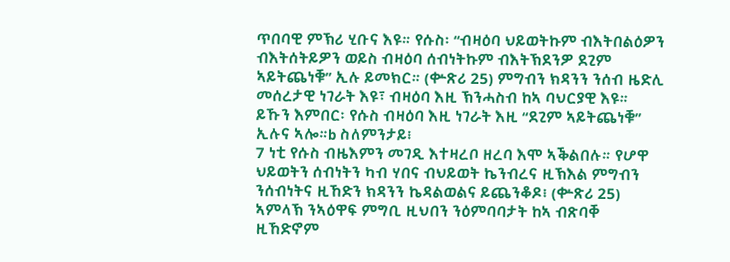ጥበባዊ ምኽሪ ሂቡና እዩ። የሱስ፡ “ብዛዕባ ህይወትኩም ብእትበልዕዎን ብእትሰትይዎን ወይስ ብዛዕባ ሰብነትኩም ብእትኽደንዎ ደጊም ኣይትጨነቑ” ኢሉ ይመክር። (ቍጽሪ 25) ምግብን ክዳንን ንሰብ ዜድሊ መሰረታዊ ነገራት እዩ፣ ብዛዕባ እዚ ኽንሓስብ ከኣ ባህርያዊ እዩ። ይኹን እምበር፡ የሱስ ብዛዕባ እዚ ነገራት እዚ “ደጊም ኣይትጨነቑ” ኢሉና ኣሎ።b ስለምንታይ፧
7 ነቲ የሱስ ብዜእምን መገዲ እተዛረቦ ዘረባ እሞ ኣቕልበሉ። የሆዋ ህይወትን ሰብነትን ካብ ሃበና ብህይወት ኬንብረና ዚኽእል ምግብን ንሰብነትና ዚኸድን ክዳንን ኬዳልወልና ይጨንቆዶ፧ (ቍጽሪ 25) ኣምላኽ ንኣዕዋፍ ምግቢ ዚህበን ንዕምባባታት ከኣ ብጽባቐ ዚኸድኖም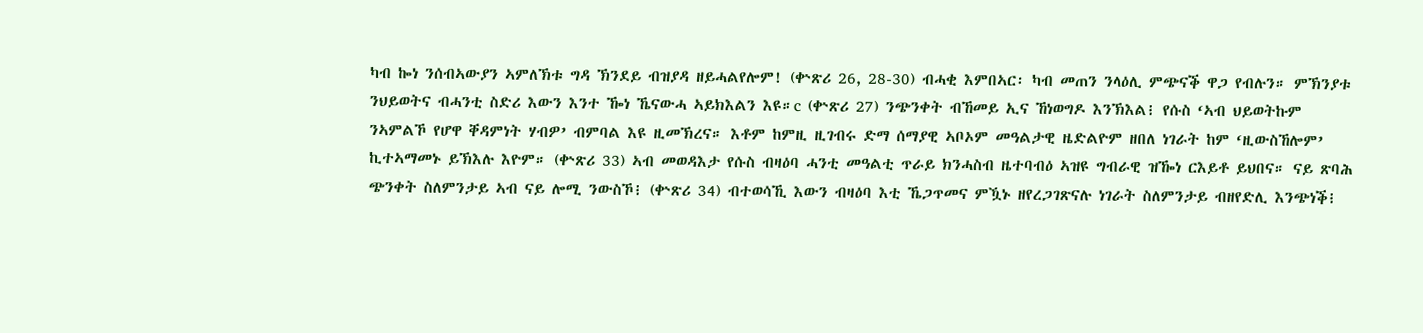ካብ ኰነ ንሰብኣውያን ኣምለኽቱ ግዳ ኽንደይ ብዝያዳ ዘይሓልየሎም! (ቍጽሪ 26, 28-30) ብሓቂ እምበኣር፡ ካብ መጠን ንላዕሊ ምጭናቕ ዋጋ የብሉን። ምኽንያቱ ንህይወትና ብሓንቲ ስድሪ እውን እንተ ዀነ ኼናውሓ ኣይክእልን እዩ።c (ቍጽሪ 27) ንጭንቀት ብኸመይ ኢና ኸነወግዶ እንኽእል፧ የሱስ ‘ኣብ ህይወትኩም ንኣምልኾ የሆዋ ቐዳምነት ሃብዎ’ ብምባል እዩ ዚመኽረና። እቶም ከምዚ ዚገብሩ ድማ ሰማያዊ ኣቦኦም መዓልታዊ ዜድልዮም ዘበለ ነገራት ከም ‘ዚውስኸሎም’ ኪተኣማመኑ ይኽእሉ እዮም። (ቍጽሪ 33) ኣብ መወዳእታ የሱስ ብዛዕባ ሓንቲ መዓልቲ ጥራይ ክንሓስብ ዜተባብዕ ኣዝዩ ግብራዊ ዝዀነ ርእይቶ ይህበና። ናይ ጽባሕ ጭንቀት ስለምንታይ ኣብ ናይ ሎሚ ንውስኾ፧ (ቍጽሪ 34) ብተወሳኺ እውን ብዛዕባ እቲ ኼጋጥመና ምዃኑ ዘየረጋገጽናሉ ነገራት ስለምንታይ ብዘየድሊ እንጭነቕ፧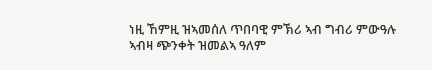ነዚ ኸምዚ ዝኣመሰለ ጥበባዊ ምኽሪ ኣብ ግብሪ ምውዓሉ ኣብዛ ጭንቀት ዝመልኣ ዓለም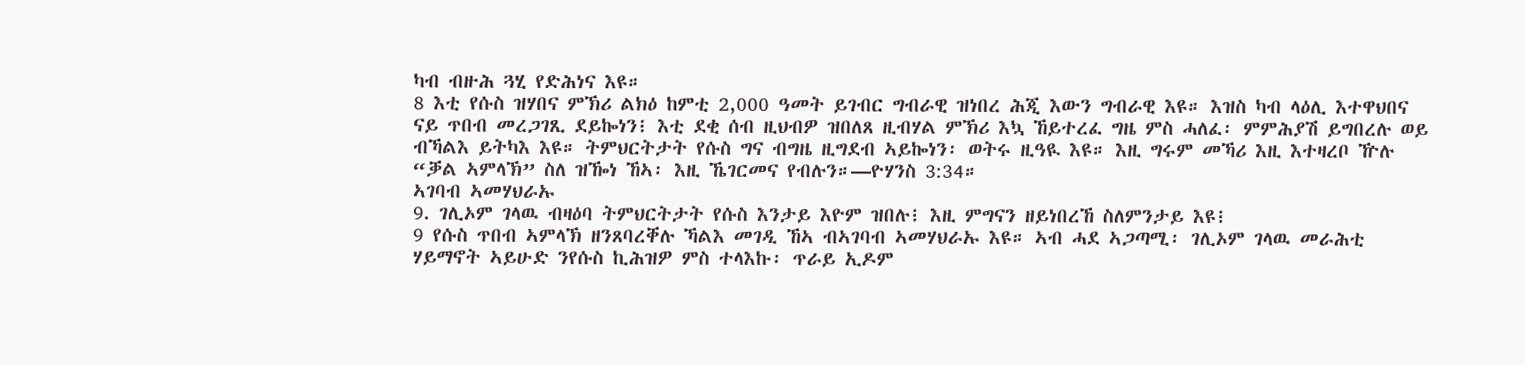ካብ ብዙሕ ጓሂ የድሕነና እዩ።
8 እቲ የሱስ ዝሃበና ምኽሪ ልክዕ ከምቲ 2,000 ዓመት ይገብር ግብራዊ ዝነበረ ሕጂ እውን ግብራዊ እዩ። እዝስ ካብ ላዕሊ እተዋህበና ናይ ጥበብ መረጋገጺ ደይኰነን፧ እቲ ደቂ ሰብ ዚህብዎ ዝበለጸ ዚብሃል ምኽሪ እኳ ኸይተረፈ ግዜ ምስ ሓለፈ፡ ምምሕያሽ ይግበረሉ ወይ ብኻልእ ይትካእ እዩ። ትምህርትታት የሱስ ግና ብግዜ ዚግደብ ኣይኰነን፡ ወትሩ ዚዓዪ እዩ። እዚ ግሩም መኻሪ እዚ እተዛረቦ ዅሉ “ቓል ኣምላኽ” ስለ ዝዀነ ኸኣ፡ እዚ ኼገርመና የብሉን።—ዮሃንስ 3:34።
ኣገባብ ኣመሃህራኡ
9. ገሊኦም ገላዉ ብዛዕባ ትምህርትታት የሱስ እንታይ እዮም ዝበሉ፧ እዚ ምግናን ዘይነበረኸ ስለምንታይ እዩ፧
9 የሱስ ጥበብ ኣምላኽ ዘንጸባረቐሉ ኻልእ መገዲ ኸኣ ብኣገባብ ኣመሃህራኡ እዩ። ኣብ ሓደ ኣጋጣሚ፡ ገሊኦም ገላዉ መራሕቲ ሃይማኖት ኣይሁድ ንየሱስ ኪሕዝዎ ምስ ተላእኩ፡ ጥራይ ኢዶም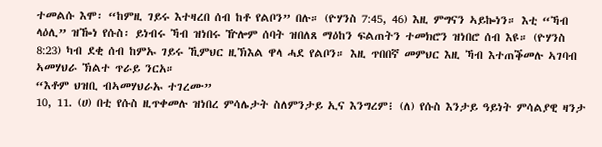ተመልሱ እሞ፡ “ከምዚ ገይሩ እተዛረበ ሰብ ከቶ የልቦን” በሉ። (ዮሃንስ 7:45, 46) እዚ ምግናን ኣይኰነን። እቲ “ኻብ ላዕሊ” ዝዀነ የሱስ፡ ይነብሩ ኻብ ዝነበሩ ዅሎም ሰባት ዝበለጸ ማዕከን ፍልጠትን ተመክሮን ዝነበሮ ሰብ እዩ። (ዮሃንስ 8:23) ካብ ደቂ ሰብ ከምኡ ገይሩ ኺምህር ዚኽእል ዋላ ሓደ የልቦን። እዚ ጥበበኛ መምህር እዚ ኻብ እተጠቕመሉ ኣገባብ ኣመሃህራ ኽልተ ጥራይ ንርአ።
“እቶም ህዝቢ ብኣመሃህራኡ ተገረሙ”
10, 11. (ሀ) በቲ የሱስ ዚጥቀመሉ ዝነበረ ምሳሌታት ስለምንታይ ኢና እንግረም፧ (ለ) የሱስ እንታይ ዓይነት ምሳልያዊ ዛንታ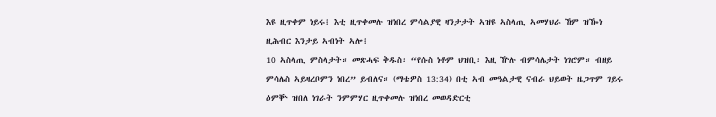እዩ ዚጥቀም ነይሩ፧ እቲ ዚጥቀመሉ ዝነበረ ምሳልያዊ ዛንታታት ኣዝዩ ኣስላጢ ኣመሃህራ ኸም ዝዀነ ዚሕብር እንታይ ኣብነት ኣሎ፧
10 ኣስላጢ ምስላታት። መጽሓፍ ቅዱስ፡ “የሱስ ነቶም ህዝቢ፡ እዚ ዅሉ ብምሳሌታት ነገሮም። ብዘይ ምሳሌስ ኣይዛረቦምን ነበረ” ይብለና። (ማቴዎስ 13:34) በቲ ኣብ መዓልታዊ ናብራ ህይወት ዜጋጥም ገይሩ ዕምቝ ዝበለ ነገራት ንምምሃር ዚጥቀመሉ ዝነበረ መወዳድርቲ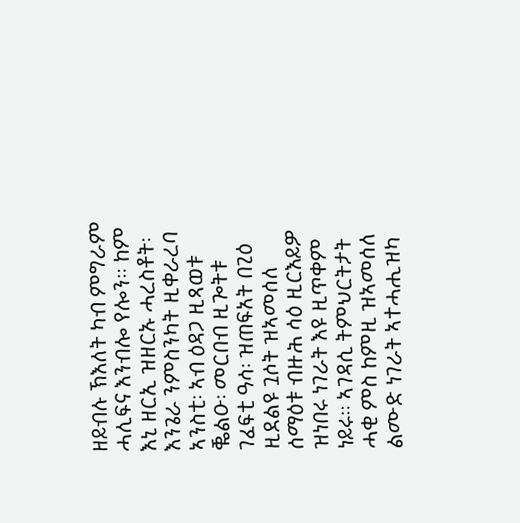ዘይብሉ ኽእለት ካብ ምግራም ሓሊፍና እንብሎ የሎን። ከም እኒ ዘርኢ ዝዘርኡ ሓረስቶት፡ እንጌራ ንምስንካት ዚቀራረባ ኣንስቲ፡ ኣብ ዕዳጋ ዚጻወቱ ቘልዑ፡ መርበብ ዚጐትቱ ገፈፍቲ ዓሳ፡ ዝጠፍአት በጊዕ ዚደልዩ ጓሶት ዝኣመሰለ ሰማዕቱ ብዙሕ ሳዕ ዚርእይዎ ዝነበሩ ነገራት እዩ ዚጥቀም ነይሩ። ኣገዳሲ ትምህርትታት ሓቂ ምስ ከምዚ ዝኣመሰለ ልሙድ ነገራት ኣተሓሒዝካ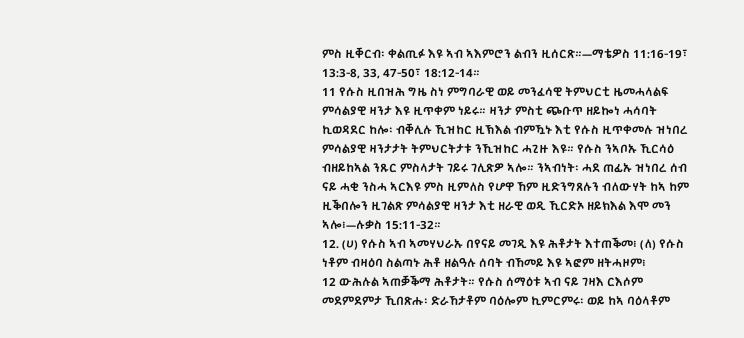ምስ ዚቐርብ፡ ቀልጢፉ እዩ ኣብ ኣእምሮን ልብን ዚሰርጽ።—ማቴዎስ 11:16-19፣ 13:3-8, 33, 47-50፣ 18:12-14።
11 የሱስ ዚበዝሕ ግዜ ስነ ምግባራዊ ወይ መንፈሳዊ ትምህርቲ ዜመሓላልፍ ምሳልያዊ ዛንታ እዩ ዚጥቀም ነይሩ። ዛንታ ምስቲ ጭቡጥ ዘይኰነ ሓሳባት ኪወዳደር ከሎ፡ ብቐሊሉ ኺዝከር ዚኽእል ብምዃኑ እቲ የሱስ ዚጥቀመሉ ዝነበረ ምሳልያዊ ዛንታታት ትምህርትታቱ ንኺዝከር ሓጊዙ እዩ። የሱስ ንኣቦኡ ኺርሳዕ ብዘይከኣል ንጹር ምስላታት ገይሩ ገሊጽዎ ኣሎ። ንኣብነት፡ ሓደ ጠፊኡ ዝነበረ ሰብ ናይ ሓቂ ንስሓ ኣርእዩ ምስ ዚምለስ የሆዋ ኸም ዚድንግጸሉን ብለውሃት ከኣ ከም ዚቕበሎን ዚገልጽ ምሳልያዊ ዛንታ እቲ ዘራዊ ወዲ ኺርድኦ ዘይክእል እሞ መን ኣሎ፧—ሉቃስ 15:11-32።
12. (ሀ) የሱስ ኣብ ኣመሃህራኡ በየናይ መገዲ እዩ ሕቶታት እተጠቕመ፧ (ለ) የሱስ ነቶም ብዛዕባ ስልጣኑ ሕቶ ዘልዓሉ ሰባት ብኸመይ እዩ ኣፎም ዘትሓዞም፧
12 ውሕሉል ኣጠቓቕማ ሕቶታት። የሱስ ሰማዕቱ ኣብ ናይ ገዛእ ርእሶም መደምደምታ ኺበጽሑ፡ ድራኸታቶም ባዕሎም ኪምርምሩ፡ ወይ ከኣ ባዕላቶም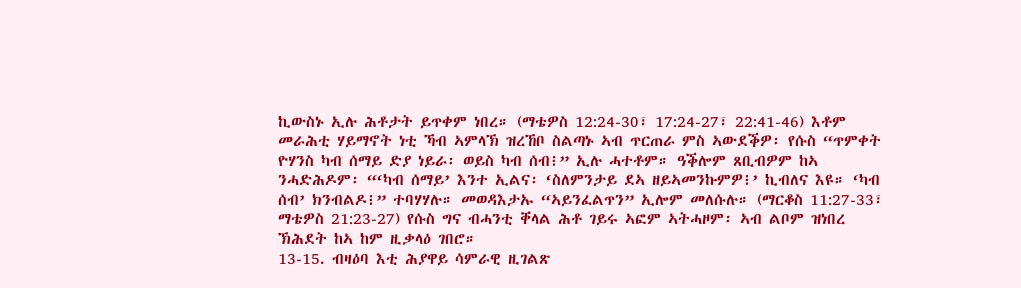ኪውስኑ ኢሉ ሕቶታት ይጥቀም ነበረ። (ማቴዎስ 12:24-30፣ 17:24-27፣ 22:41-46) እቶም መራሕቲ ሃይማኖት ነቲ ኻብ ኣምላኽ ዝረኸቦ ስልጣኑ ኣብ ጥርጠራ ምስ ኣውደቕዎ፡ የሱስ “ጥምቀት ዮሃንስ ካብ ሰማይ ድያ ነይራ፡ ወይስ ካብ ሰብ፧” ኢሉ ሓተቶም። ዓቕሎም ጸቢብዎም ከኣ ንሓድሕዶም፡ “‘ካብ ሰማይ’ እንተ ኢልና፡ ‘ስለምንታይ ደኣ ዘይኣመንኩምዎ፧’ ኪብለና እዩ። ‘ካብ ሰብ’ ክንብልዶ፧” ተባሃሃሉ። መወዳእታኡ “ኣይንፈልጥን” ኢሎም መለሱሉ። (ማርቆስ 11:27-33፣ ማቴዎስ 21:23-27) የሱስ ግና ብሓንቲ ቐላል ሕቶ ገይሩ ኣፎም ኣትሓዞም፡ ኣብ ልቦም ዝነበረ ኽሕደት ከኣ ከም ዚቃላዕ ገበሮ።
13-15. ብዛዕባ እቲ ሕያዋይ ሳምራዊ ዚገልጽ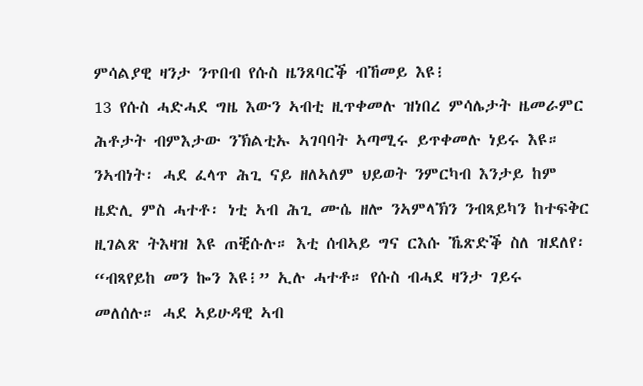ምሳልያዊ ዛንታ ንጥበብ የሱስ ዜንጸባርቕ ብኸመይ እዩ፧
13 የሱስ ሓድሓደ ግዜ እውን ኣብቲ ዚጥቀመሉ ዝነበረ ምሳሌታት ዜመራምር ሕቶታት ብምእታው ንኽልቲኡ ኣገባባት ኣጣሚሩ ይጥቀመሉ ነይሩ እዩ። ንኣብነት፡ ሓደ ፈላጥ ሕጊ ናይ ዘለኣለም ህይወት ንምርካብ እንታይ ከም ዜድሊ ምስ ሓተቶ፡ ነቲ ኣብ ሕጊ ሙሴ ዘሎ ንኣምላኽን ንብጻይካን ከተፍቅር ዚገልጽ ትእዛዝ እዩ ጠቒሱሉ። እቲ ሰብኣይ ግና ርእሱ ኼጽድቕ ስለ ዝደለየ፡ “ብጻየይከ መን ኰን እዩ፧” ኢሉ ሓተቶ። የሱስ ብሓደ ዛንታ ገይሩ መለሰሉ። ሓደ ኣይሁዳዊ ኣብ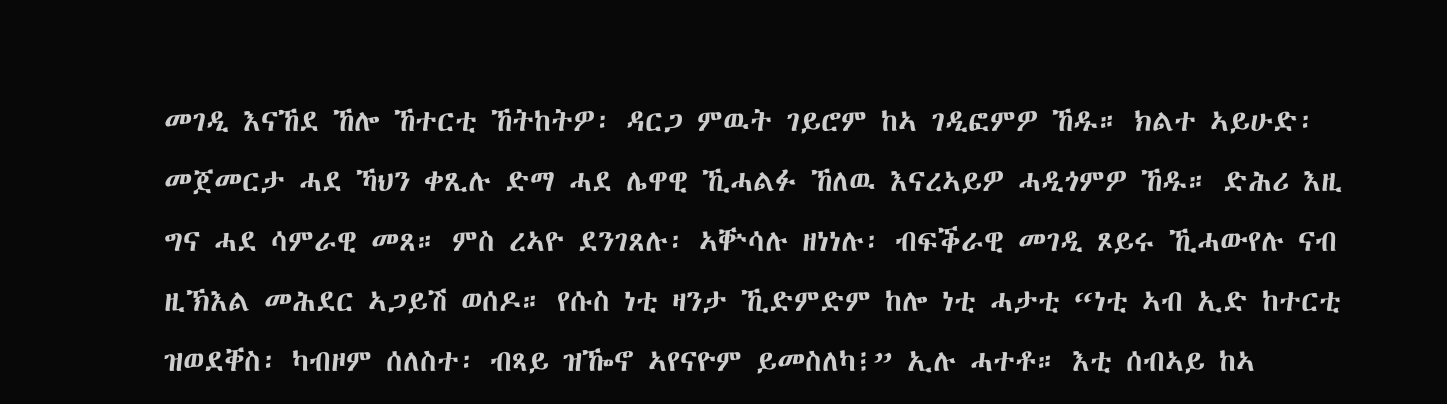መገዲ እናኸደ ኸሎ ኸተርቲ ኸትከትዎ፡ ዳርጋ ምዉት ገይሮም ከኣ ገዲፎምዎ ኸዱ። ክልተ ኣይሁድ፡ መጀመርታ ሓደ ኻህን ቀጺሉ ድማ ሓደ ሌዋዊ ኺሓልፉ ኸለዉ እናረኣይዎ ሓዲጎምዎ ኸዱ። ድሕሪ እዚ ግና ሓደ ሳምራዊ መጸ። ምስ ረኣዮ ደንገጸሉ፡ ኣቝሳሉ ዘነነሉ፡ ብፍቕራዊ መገዲ ጾይሩ ኺሓውየሉ ናብ ዚኽእል መሕደር ኣጋይሽ ወሰዶ። የሱስ ነቲ ዛንታ ኺድምድም ከሎ ነቲ ሓታቲ “ነቲ ኣብ ኢድ ከተርቲ ዝወደቐስ፡ ካብዞም ሰለስተ፡ ብጻይ ዝዀኖ ኣየናዮም ይመስለካ፧” ኢሉ ሓተቶ። እቲ ሰብኣይ ከኣ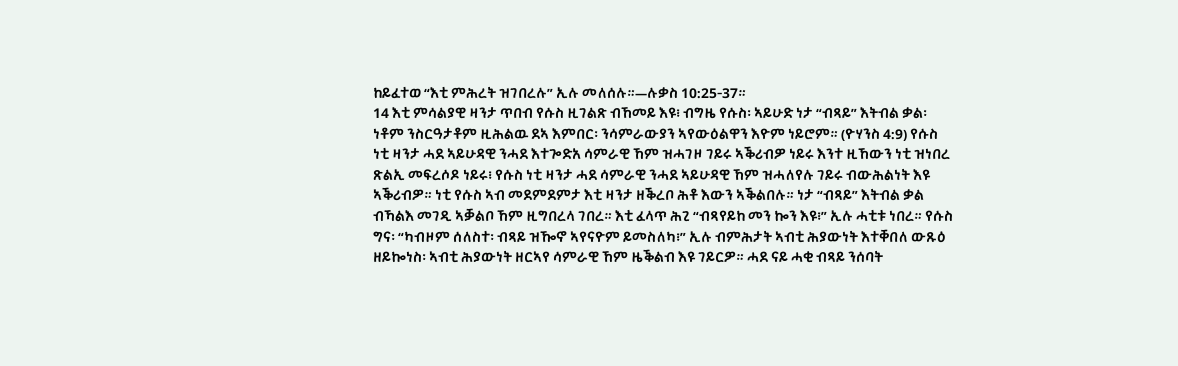ከይፈተወ “እቲ ምሕረት ዝገበረሉ” ኢሉ መለሰሉ።—ሉቃስ 10:25-37።
14 እቲ ምሳልያዊ ዛንታ ጥበብ የሱስ ዚገልጽ ብኸመይ እዩ፧ ብግዜ የሱስ፡ ኣይሁድ ነታ “ብጻይ” እትብል ቃል፡ ነቶም ንስርዓታቶም ዚሕልዉ ደኣ እምበር፡ ንሳምራውያን ኣየውዕልዋን እዮም ነይሮም። (ዮሃንስ 4:9) የሱስ ነቲ ዛንታ ሓደ ኣይሁዳዊ ንሓደ እተጐድአ ሳምራዊ ኸም ዝሓገዞ ገይሩ ኣቕሪብዎ ነይሩ እንተ ዚኸውን ነቲ ዝነበረ ጽልኢ መፍረሶዶ ነይሩ፧ የሱስ ነቲ ዛንታ ሓደ ሳምራዊ ንሓደ ኣይሁዳዊ ኸም ዝሓለየሉ ገይሩ ብውሕልነት እዩ ኣቕሪብዎ። ነቲ የሱስ ኣብ መደምደምታ እቲ ዛንታ ዘቕረቦ ሕቶ እውን ኣቕልበሉ። ነታ “ብጻይ” እትብል ቃል ብኻልእ መገዲ ኣቓልቦ ኸም ዚግበረላ ገበረ። እቲ ፈላጥ ሕጊ “ብጻየይከ መን ኰን እዩ፧” ኢሉ ሓቲቱ ነበረ። የሱስ ግና፡ “ካብዞም ሰለስተ፡ ብጻይ ዝዀኖ ኣየናዮም ይመስለካ፧” ኢሉ ብምሕታት ኣብቲ ሕያውነት እተቐበለ ውጹዕ ዘይኰነስ፡ ኣብቲ ሕያውነት ዘርኣየ ሳምራዊ ኸም ዜቕልብ እዩ ገይርዎ። ሓደ ናይ ሓቂ ብጻይ ንሰባት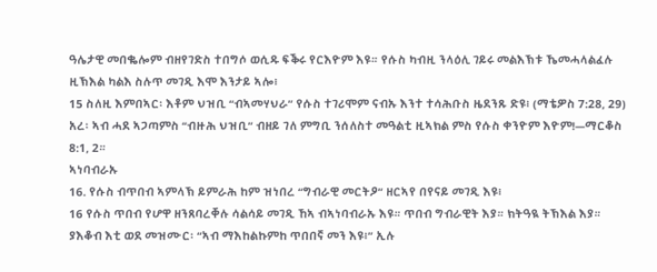ዓሌታዊ መበቈሎም ብዘየገድስ ተበግሶ ወሲዱ ፍቕሩ የርእዮም እዩ። የሱስ ካብዚ ንላዕሊ ገይሩ መልእኽቱ ኼመሓላልፈሉ ዚኽእል ካልእ ስሉጥ መገዲ እሞ እንታይ ኣሎ፧
15 ስለዚ እምበኣር፡ እቶም ህዝቢ “ብኣመሃህራ” የሱስ ተገሪሞም ናብኡ እንተ ተሳሕቡስ ዜደንጹ ድዩ፧ (ማቴዎስ 7:28, 29) አረ፡ ኣብ ሓደ ኣጋጣምስ “ብዙሕ ህዝቢ” ብዘይ ገለ ምግቢ ንሰለስተ መዓልቲ ዚኣክል ምስ የሱስ ቀንዮም እዮም!—ማርቆስ 8:1, 2።
ኣነባብራኡ
16. የሱስ ብጥበብ ኣምላኽ ይምራሕ ከም ዝነበረ “ግብራዊ መርትዖ” ዘርኣየ በየናይ መገዲ እዩ፧
16 የሱስ ጥበብ የሆዋ ዘንጸባረቐሉ ሳልሳይ መገዲ ኸኣ ብኣነባብራኡ እዩ። ጥበብ ግብራዊት እያ። ክትዓዪ ትኽእል እያ። ያእቆብ እቲ ወደ መዝሙር፡ “ኣብ ማእከልኩምከ ጥበበኛ መን እዩ፧” ኢሉ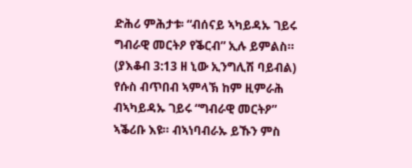ድሕሪ ምሕታቱ፡ “ብሰናይ ኣካይዳኡ ገይሩ ግብራዊ መርትዖ የቕርብ” ኢሉ ይምልስ። (ያእቆብ 3:13 ዘ ኒው ኢንግሊሽ ባይብል) የሱስ ብጥበብ ኣምላኽ ከም ዚምራሕ ብኣካይዳኡ ገይሩ “ግብራዊ መርትዖ” ኣቕሪቡ እዩ። ብኣነባብራኡ ይኹን ምስ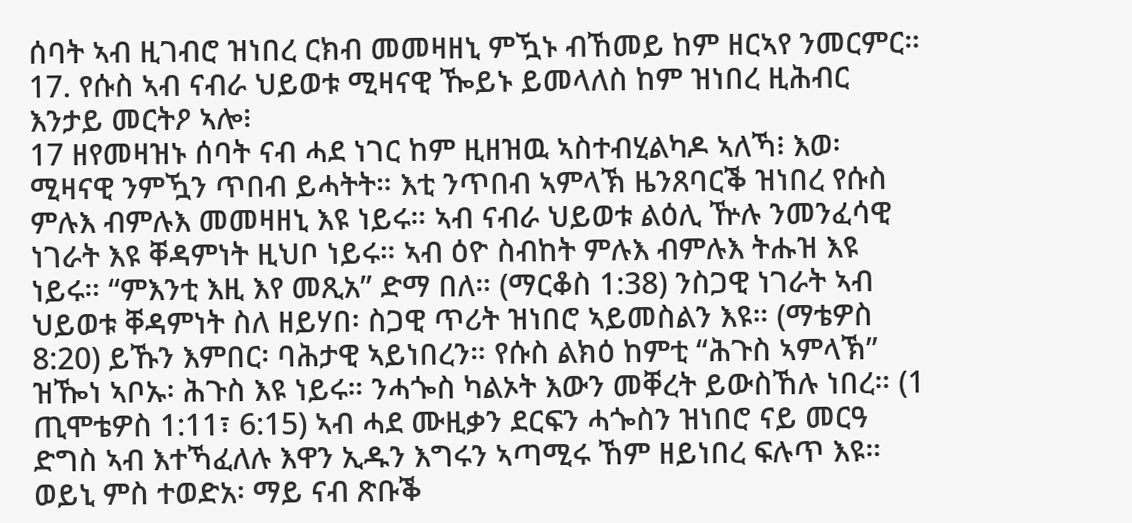ሰባት ኣብ ዚገብሮ ዝነበረ ርክብ መመዛዘኒ ምዃኑ ብኸመይ ከም ዘርኣየ ንመርምር።
17. የሱስ ኣብ ናብራ ህይወቱ ሚዛናዊ ዀይኑ ይመላለስ ከም ዝነበረ ዚሕብር እንታይ መርትዖ ኣሎ፧
17 ዘየመዛዝኑ ሰባት ናብ ሓደ ነገር ከም ዚዘዝዉ ኣስተብሂልካዶ ኣለኻ፧ እወ፡ ሚዛናዊ ንምዃን ጥበብ ይሓትት። እቲ ንጥበብ ኣምላኽ ዜንጸባርቕ ዝነበረ የሱስ ምሉእ ብምሉእ መመዛዘኒ እዩ ነይሩ። ኣብ ናብራ ህይወቱ ልዕሊ ዅሉ ንመንፈሳዊ ነገራት እዩ ቐዳምነት ዚህቦ ነይሩ። ኣብ ዕዮ ስብከት ምሉእ ብምሉእ ትሑዝ እዩ ነይሩ። “ምእንቲ እዚ እየ መጺአ” ድማ በለ። (ማርቆስ 1:38) ንስጋዊ ነገራት ኣብ ህይወቱ ቐዳምነት ስለ ዘይሃበ፡ ስጋዊ ጥሪት ዝነበሮ ኣይመስልን እዩ። (ማቴዎስ 8:20) ይኹን እምበር፡ ባሕታዊ ኣይነበረን። የሱስ ልክዕ ከምቲ “ሕጉስ ኣምላኽ” ዝዀነ ኣቦኡ፡ ሕጉስ እዩ ነይሩ። ንሓጐስ ካልኦት እውን መቐረት ይውስኸሉ ነበረ። (1 ጢሞቴዎስ 1:11፣ 6:15) ኣብ ሓደ ሙዚቃን ደርፍን ሓጐስን ዝነበሮ ናይ መርዓ ድግስ ኣብ እተኻፈለሉ እዋን ኢዱን እግሩን ኣጣሚሩ ኸም ዘይነበረ ፍሉጥ እዩ። ወይኒ ምስ ተወድአ፡ ማይ ናብ ጽቡቕ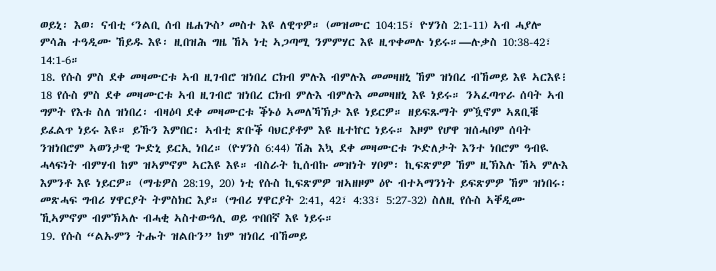ወይኒ፡ እወ፡ ናብቲ ‘ንልቢ ሰብ ዜሐጕስ’ መስተ እዩ ለዊጥዎ። (መዝሙር 104:15፣ ዮሃንስ 2:1-11) ኣብ ሓያሎ ምሳሕ ተዓዲሙ ኸይዱ እዩ፡ ዚበዝሕ ግዜ ኸኣ ነቲ ኣጋጣሚ ንምምሃር እዩ ዚጥቀመሉ ነይሩ።—ሉቃስ 10:38-42፣ 14:1-6።
18. የሱስ ምስ ደቀ መዛሙርቱ ኣብ ዚገብሮ ዝነበረ ርክብ ምሉእ ብምሉእ መመዛዘኒ ኸም ዝነበረ ብኸመይ እዩ ኣርእዩ፧
18 የሱስ ምስ ደቀ መዛሙርቱ ኣብ ዚገብሮ ዝነበረ ርክብ ምሉእ ብምሉእ መመዛዘኒ እዩ ነይሩ። ንኣፈጣጥራ ሰባት ኣብ ግምት የእቱ ስለ ዝነበረ፡ ብዛዕባ ደቀ መዛሙርቱ ቕኑዕ ኣመለኻኽታ እዩ ነይርዎ። ዘይፍጹማት ምዃኖም ኣጸቢቑ ይፈልጥ ነይሩ እዩ። ይኹን እምበር፡ ኣብቲ ጽቡቕ ባህርያቶም እዩ ዜተኵር ነይሩ። እዞም የሆዋ ዝሰሓቦም ሰባት ንዝነበሮም ኣወንታዊ ጐድኒ ይርኢ ነበረ። (ዮሃንስ 6:44) ሽሕ እኳ ደቀ መዛሙርቱ ጕድለታት እንተ ነበሮም ዓብዪ ሓላፍነት ብምሃብ ከም ዝኣምኖም ኣርእዩ እዩ። ብስራት ኪሰብኩ መዝነት ሃቦም፡ ኪፍጽምዎ ኸም ዚኽእሉ ኸኣ ምሉእ እምንቶ እዩ ነይርዎ። (ማቴዎስ 28:19, 20) ነቲ የሱስ ኪፍጽምዎ ዝኣዘዞም ዕዮ ብተኣማንነት ይፍጽምዎ ኸም ዝነበሩ፡ መጽሓፍ ግብሪ ሃዋርያት ትምስክር እያ። (ግብሪ ሃዋርያት 2:41, 42፣ 4:33፣ 5:27-32) ስለዚ የሱስ ኣቐዲሙ ኺኣምኖም ብምኽኣሉ ብሓቂ ኣስተውዓሊ ወይ ጥበበኛ እዩ ነይሩ።
19. የሱስ “ልኡምን ትሑት ዝልቡን” ከም ዝነበረ ብኸመይ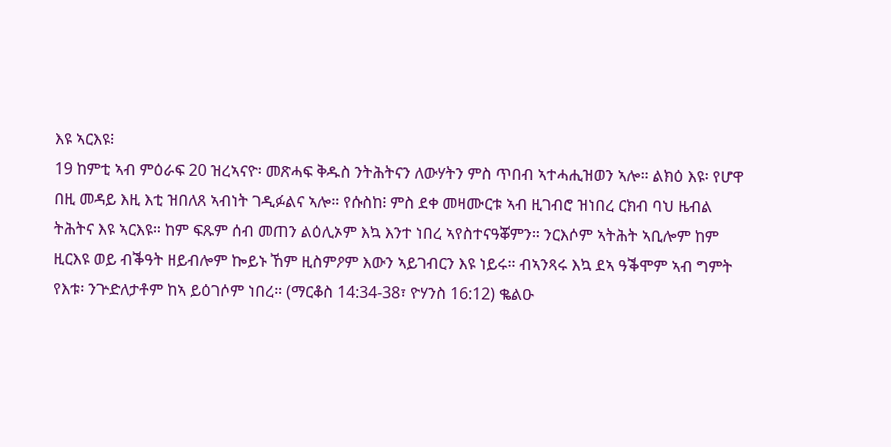እዩ ኣርእዩ፧
19 ከምቲ ኣብ ምዕራፍ 20 ዝረኣናዮ፡ መጽሓፍ ቅዱስ ንትሕትናን ለውሃትን ምስ ጥበብ ኣተሓሒዝወን ኣሎ። ልክዕ እዩ፡ የሆዋ በዚ መዳይ እዚ እቲ ዝበለጸ ኣብነት ገዲፉልና ኣሎ። የሱስከ፧ ምስ ደቀ መዛሙርቱ ኣብ ዚገብሮ ዝነበረ ርክብ ባህ ዜብል ትሕትና እዩ ኣርእዩ። ከም ፍጹም ሰብ መጠን ልዕሊኦም እኳ እንተ ነበረ ኣየስተናዓቖምን። ንርእሶም ኣትሕት ኣቢሎም ከም ዚርእዩ ወይ ብቕዓት ዘይብሎም ኰይኑ ኸም ዚስምዖም እውን ኣይገብርን እዩ ነይሩ። ብኣንጻሩ እኳ ደኣ ዓቕሞም ኣብ ግምት የእቱ፡ ንጕድለታቶም ከኣ ይዕገሶም ነበረ። (ማርቆስ 14:34-38፣ ዮሃንስ 16:12) ቈልዑ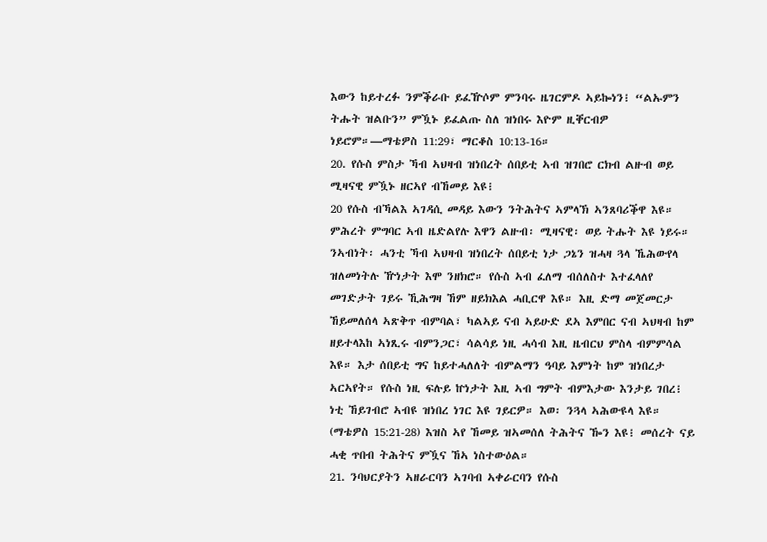እውን ከይተረፉ ንምቕራቡ ይፈዅሶም ምንባሩ ዜገርምዶ ኣይኰነን፧ “ልኡምን ትሑት ዝልቡን” ምዃኑ ይፈልጡ ስለ ዝነበሩ እዮም ዚቐርብዎ ነይሮም።—ማቴዎስ 11:29፣ ማርቆስ 10:13-16።
20. የሱስ ምስታ ኻብ ኣህዛብ ዝነበረት ሰበይቲ ኣብ ዝገበሮ ርክብ ልዙብ ወይ ሚዛናዊ ምዃኑ ዘርኣየ ብኸመይ እዩ፧
20 የሱስ ብኻልእ ኣገዳሲ መዳይ እውን ንትሕትና ኣምላኽ ኣንጸባሪቕዋ እዩ። ምሕረት ምግባር ኣብ ዜድልየሉ እዋን ልዙብ፡ ሚዛናዊ፡ ወይ ትሑት እዩ ነይሩ። ንኣብነት፡ ሓንቲ ኻብ ኣህዛብ ዝነበረት ሰበይቲ ነታ ጋኔን ዝሓዛ ጓላ ኼሕውየላ ዝለመነትሉ ዅነታት እሞ ንዘክሮ። የሱስ ኣብ ፈለማ ብሰለስተ እተፈላለየ መገድታት ገይሩ ኺሕግዛ ኸም ዘይክእል ሓቢርዋ እዩ። እዚ ድማ መጀመርታ ኸይመለሰላ ኣጽቅጥ ብምባል፣ ካልኣይ ናብ ኣይሁድ ደኣ እምበር ናብ ኣህዛብ ከም ዘይተላእከ ኣነጺሩ ብምንጋር፣ ሳልሳይ ነዚ ሓሳብ እዚ ዜብርህ ምስላ ብምምሳል እዩ። እታ ሰበይቲ ግና ከይተሓለለት ብምልማን ዓባይ እምነት ከም ዝነበረታ ኣርኣየት። የሱስ ነዚ ፍሉይ ኵነታት እዚ ኣብ ግምት ብምእታው እንታይ ገበረ፧ ነቲ ኸይገብሮ ኣብዩ ዝነበረ ነገር እዩ ገይርዎ። እወ፡ ንጓላ ኣሕውዩላ እዩ። (ማቴዎስ 15:21-28) እዝስ ኣየ ኸመይ ዝኣመሰለ ትሕትና ዀን እዩ፧ መሰረት ናይ ሓቂ ጥበብ ትሕትና ምዃና ኸኣ ነስተውዕል።
21. ንባህርያትን ኣዘራርባን ኣገባብ ኣቀራርባን የሱስ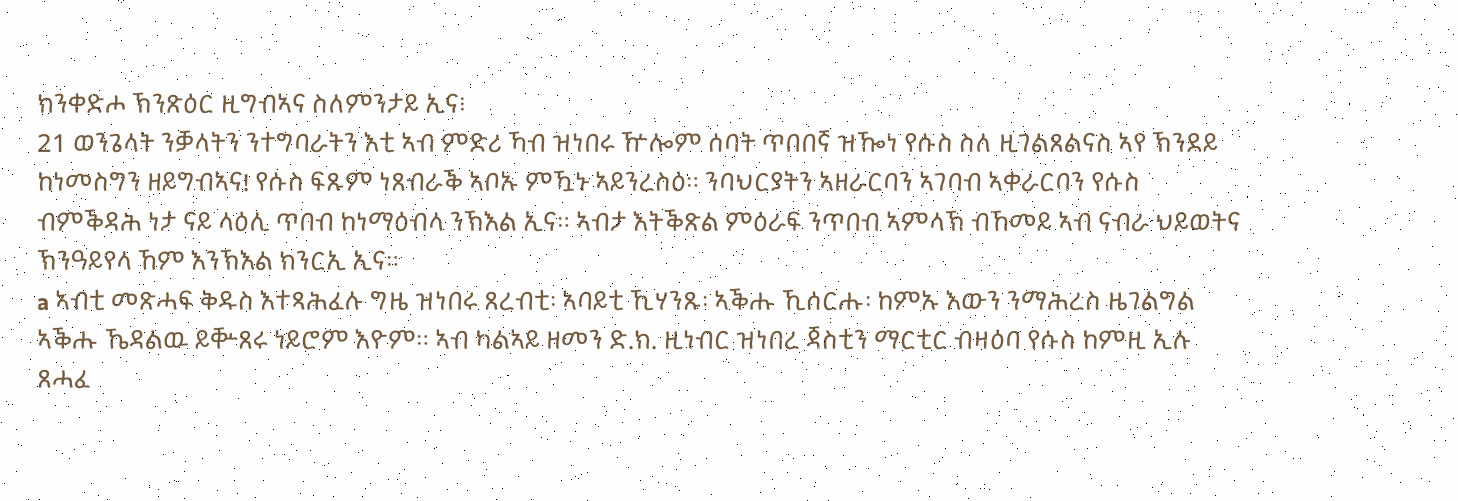ክንቀድሖ ኽንጽዕር ዚግብኣና ስለምንታይ ኢና፧
21 ወንጌላት ንቓላትን ንተግባራትን እቲ ኣብ ምድሪ ኻብ ዝነበሩ ዅሎም ሰባት ጥበበኛ ዝዀነ የሱስ ስለ ዚገልጸልናስ ኣየ ኽንደይ ከነመስግን ዘይግብኣና! የሱስ ፍጹም ነጸብራቕ ኣቦኡ ምዃኑ ኣይንረስዕ። ንባህርያትን ኣዘራርባን ኣገባብ ኣቀራርባን የሱስ ብምቕዳሕ ነታ ናይ ላዕሊ ጥበብ ከነማዕብላ ንኽእል ኢና። ኣብታ እትቕጽል ምዕራፍ ንጥበብ ኣምላኽ ብኸመይ ኣብ ናብራ ህይወትና ኽንዓይየላ ኸም እንኽእል ክንርኢ ኢና።
a ኣብቲ መጽሓፍ ቅዱስ እተጻሕፈሉ ግዜ ዝነበሩ ጸረብቲ፡ ኣባይቲ ኺሃንጹ፡ ኣቕሑ ኺሰርሑ፡ ከምኡ እውን ንማሕረስ ዜገልግል ኣቕሑ ኼዳልዉ ይቝጸሩ ነይሮም እዮም። ኣብ ካልኣይ ዘመን ድ.ክ. ዚነብር ዝነበረ ጃስቲን ማርቲር ብዛዕባ የሱስ ከምዚ ኢሉ ጸሓፈ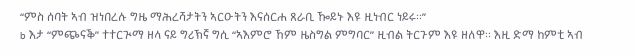“ምስ ሰባት ኣብ ዝነበረሉ ግዜ ማሕረሻታትን ኣርዑትን እናሰርሐ ጸራቢ ዀይኑ እዩ ዚነብር ነይሩ።”
b እታ “ምጭናቕ” ተተርጒማ ዘላ ናይ ግሪኽኛ ግሲ “ኣእምሮ ኸም ዜስግል ምግባር” ዚብል ትርጉም እዩ ዘለዋ። እዚ ድማ ከምቲ ኣብ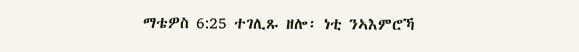ማቴዎስ 6:25 ተገሊጹ ዘሎ፡ ነቲ ንኣእምሮኻ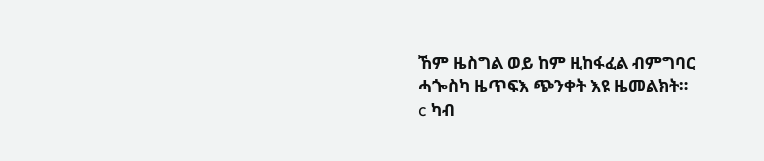ኸም ዜስግል ወይ ከም ዚከፋፈል ብምግባር ሓጐስካ ዜጥፍእ ጭንቀት እዩ ዜመልክት።
c ካብ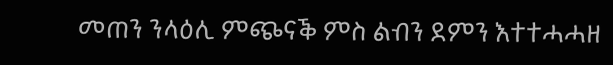መጠን ንላዕሊ ምጭናቕ ምስ ልብን ደምን እተተሓሓዘ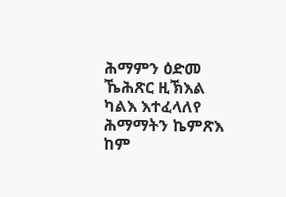ሕማምን ዕድመ ኼሕጽር ዚኽእል ካልእ እተፈላለየ ሕማማትን ኬምጽእ ከም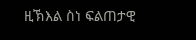ዚኽእል ስነ ፍልጠታዊ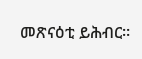መጽናዕቲ ይሕብር።